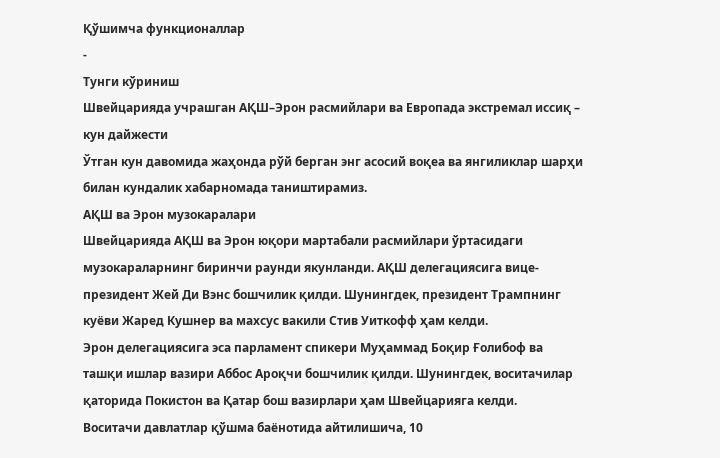Қўшимча функционаллар
-
Тунги кўриниш
Швейцарияда учрашган АҚШ–Эрон расмийлари ва Европада экстремал иссиқ – кун дайжести
Ўтган кун давомида жаҳонда рўй берган энг асосий воқеа ва янгиликлар шарҳи билан кундалик хабарномада таништирамиз.
АҚШ ва Эрон музокаралари
Швейцарияда АҚШ ва Эрон юқори мартабали расмийлари ўртасидаги музокараларнинг биринчи раунди якунланди. АҚШ делегациясига вице-президент Жей Ди Вэнс бошчилик қилди. Шунингдек, президент Трампнинг куёви Жаред Кушнер ва махсус вакили Стив Уиткофф ҳам келди.
Эрон делегациясига эса парламент спикери Муҳаммад Боқир Ғолибоф ва ташқи ишлар вазири Аббос Ароқчи бошчилик қилди. Шунингдек, воситачилар қаторида Покистон ва Қатар бош вазирлари ҳам Швейцарияга келди.
Воситачи давлатлар қўшма баёнотида айтилишича, 10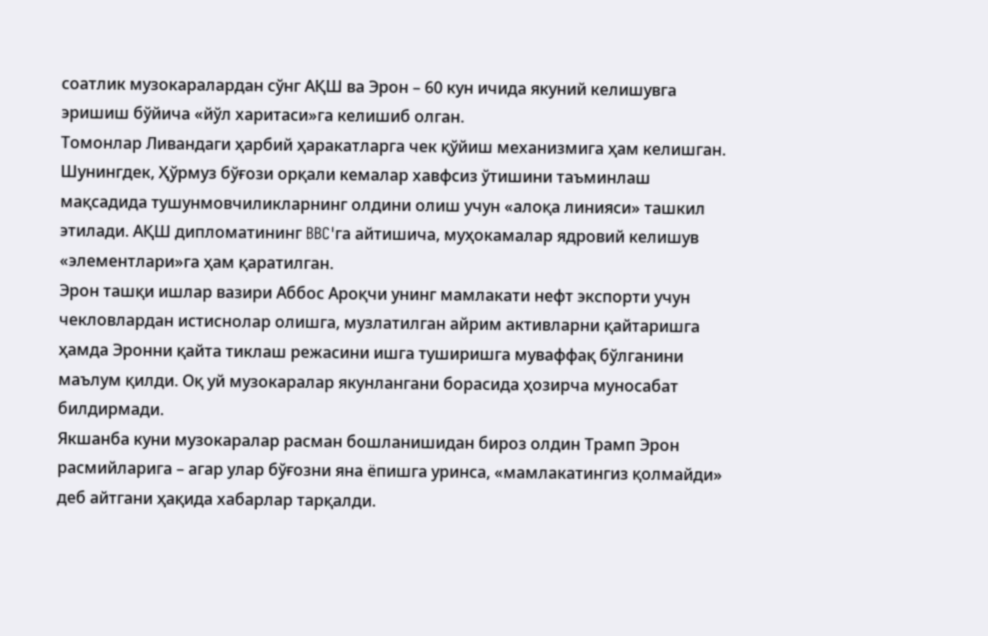соатлик музокаралардан сўнг АҚШ ва Эрон – 60 кун ичида якуний келишувга эришиш бўйича «йўл харитаси»га келишиб олган.
Томонлар Ливандаги ҳарбий ҳаракатларга чек қўйиш механизмига ҳам келишган. Шунингдек, Ҳўрмуз бўғози орқали кемалар хавфсиз ўтишини таъминлаш мақсадида тушунмовчиликларнинг олдини олиш учун «алоқа линияси» ташкил этилади. АҚШ дипломатининг BBC'га айтишича, муҳокамалар ядровий келишув «элементлари»га ҳам қаратилган.
Эрон ташқи ишлар вазири Аббос Ароқчи унинг мамлакати нефт экспорти учун чекловлардан истиснолар олишга, музлатилган айрим активларни қайтаришга ҳамда Эронни қайта тиклаш режасини ишга туширишга муваффақ бўлганини маълум қилди. Оқ уй музокаралар якунлангани борасида ҳозирча муносабат билдирмади.
Якшанба куни музокаралар расман бошланишидан бироз олдин Трамп Эрон расмийларига – агар улар бўғозни яна ёпишга уринса, «мамлакатингиз қолмайди» деб айтгани ҳақида хабарлар тарқалди.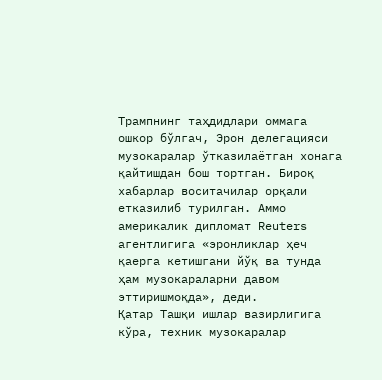Трампнинг таҳдидлари оммага ошкор бўлгач, Эрон делегацияси музокаралар ўтказилаётган хонага қайтишдан бош тортган. Бироқ хабарлар воситачилар орқали етказилиб турилган. Аммо америкалик дипломат Reuters агентлигига «эронликлар ҳеч қаерга кетишгани йўқ ва тунда ҳам музокараларни давом эттиришмоқда», деди.
Қатар Ташқи ишлар вазирлигига кўра, техник музокаралар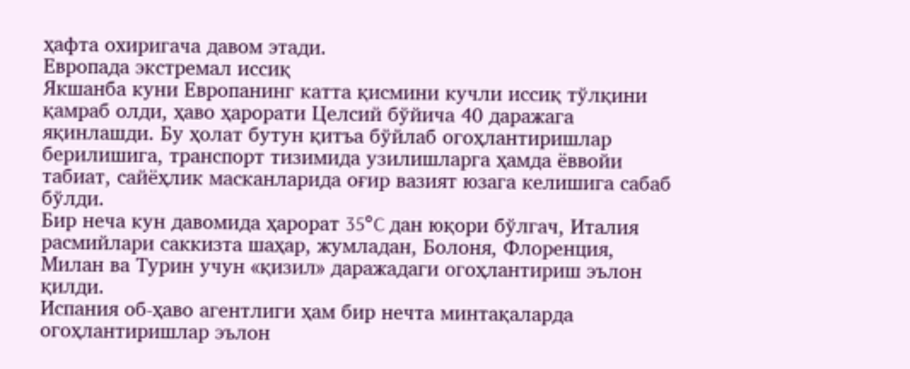ҳафта охиригача давом этади.
Европада экстремал иссиқ
Якшанба куни Европанинг катта қисмини кучли иссиқ тўлқини қамраб олди, ҳаво ҳарорати Целсий бўйича 40 даражага яқинлашди. Бу ҳолат бутун қитъа бўйлаб огоҳлантиришлар берилишига, транспорт тизимида узилишларга ҳамда ёввойи табиат, сайёҳлик масканларида оғир вазият юзага келишига сабаб бўлди.
Бир неча кун давомида ҳарорат 35°C дан юқори бўлгач, Италия расмийлари саккизта шаҳар, жумладан, Болоня, Флоренция, Милан ва Турин учун «қизил» даражадаги огоҳлантириш эълон қилди.
Испания об-ҳаво агентлиги ҳам бир нечта минтақаларда огоҳлантиришлар эълон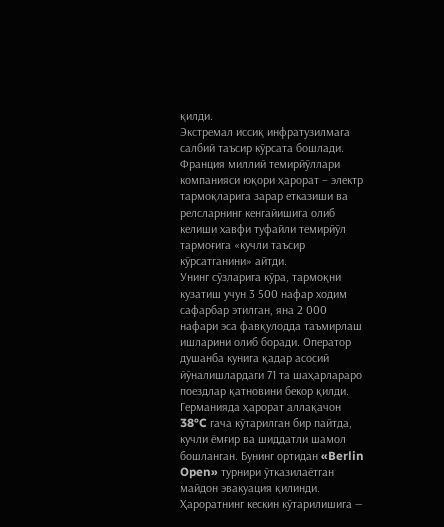қилди.
Экстремал иссиқ инфратузилмага салбий таъсир кўрсата бошлади. Франция миллий темирйўллари компанияси юқори ҳарорат – электр тармоқларига зарар етказиши ва релсларнинг кенгайишига олиб келиши хавфи туфайли темирйўл тармоғига «кучли таъсир кўрсатганини» айтди.
Унинг сўзларига кўра, тармоқни кузатиш учун 3 500 нафар ходим сафарбар этилган, яна 2 000 нафари эса фавқулодда таъмирлаш ишларини олиб боради. Оператор душанба кунига қадар асосий йўналишлардаги 71 та шаҳарлараро поездлар қатновини бекор қилди.
Германияда ҳарорат аллақачон 38°C гача кўтарилган бир пайтда, кучли ёмғир ва шиддатли шамол бошланган. Бунинг ортидан «Berlin Open» турнири ўтказилаётган майдон эвакуация қилинди.
Ҳароратнинг кескин кўтарилишига —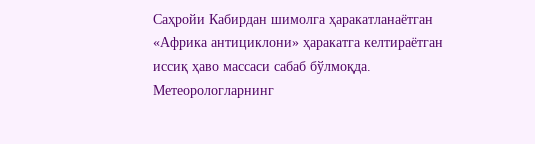Саҳройи Кабирдан шимолга ҳаракатланаётган «Африка антициклони» ҳаракатга келтираётган иссиқ ҳаво массаси сабаб бўлмоқда. Метеорологларнинг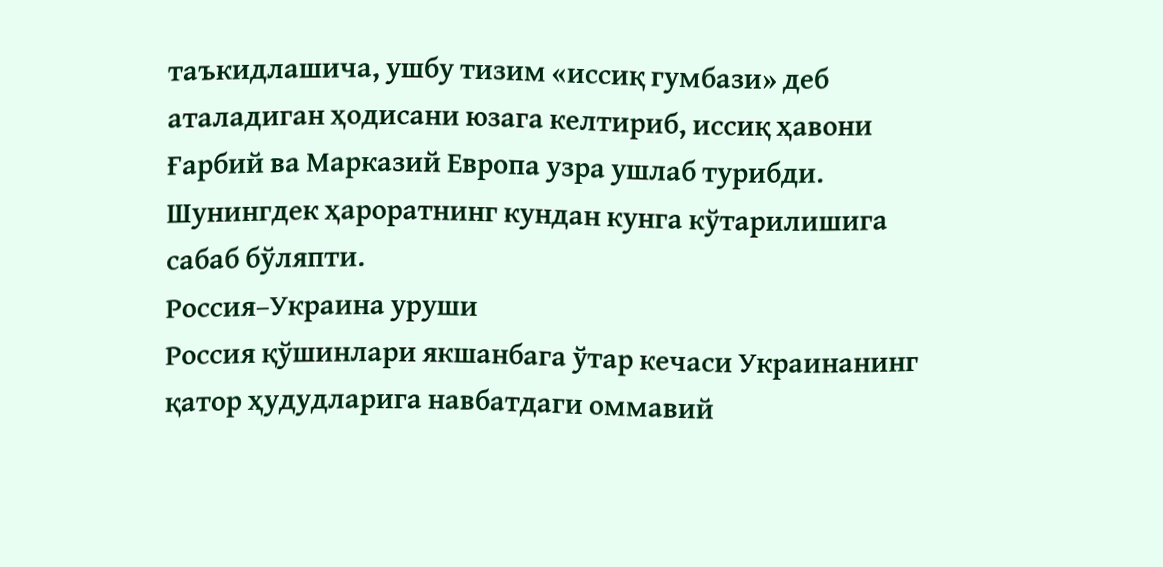таъкидлашича, ушбу тизим «иссиқ гумбази» деб аталадиган ҳодисани юзага келтириб, иссиқ ҳавони Ғарбий ва Марказий Европа узра ушлаб турибди. Шунингдек ҳароратнинг кундан кунга кўтарилишига сабаб бўляпти.
Россия–Украина уруши
Россия қўшинлари якшанбага ўтар кечаси Украинанинг қатор ҳудудларига навбатдаги оммавий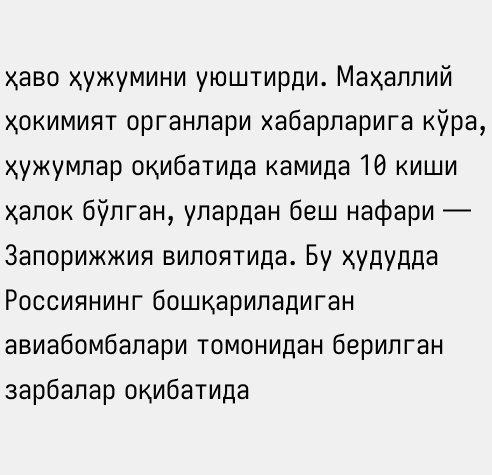ҳаво ҳужумини уюштирди. Маҳаллий ҳокимият органлари хабарларига кўра, ҳужумлар оқибатида камида 10 киши ҳалок бўлган, улардан беш нафари — Запорижжия вилоятида. Бу ҳудудда Россиянинг бошқариладиган авиабомбалари томонидан берилган зарбалар оқибатида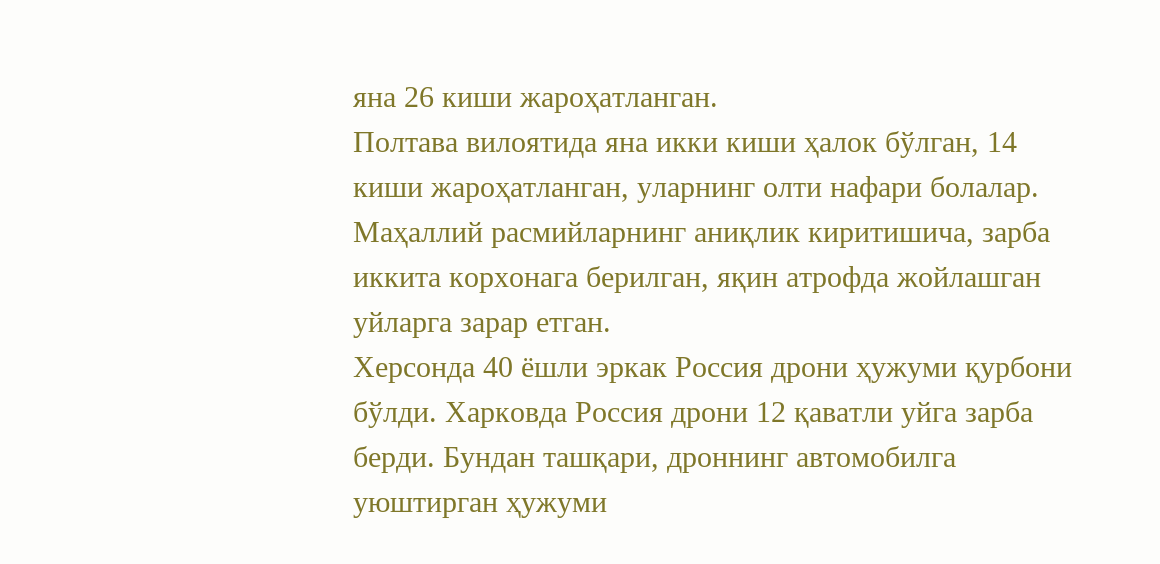яна 26 киши жароҳатланган.
Полтава вилоятида яна икки киши ҳалок бўлган, 14 киши жароҳатланган, уларнинг олти нафари болалар. Маҳаллий расмийларнинг аниқлик киритишича, зарба иккита корхонага берилган, яқин атрофда жойлашган уйларга зарар етган.
Херсонда 40 ёшли эркак Россия дрони ҳужуми қурбони бўлди. Харковда Россия дрони 12 қаватли уйга зарба берди. Бундан ташқари, дроннинг автомобилга уюштирган ҳужуми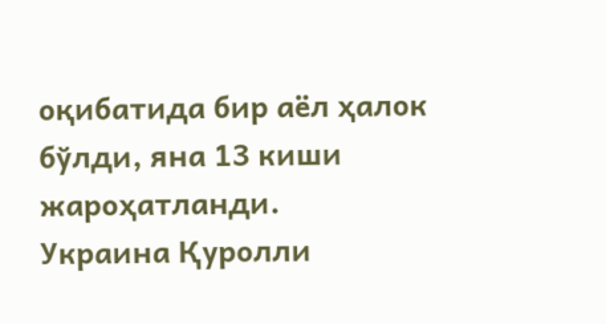оқибатида бир аёл ҳалок бўлди, яна 13 киши жароҳатланди.
Украина Қуролли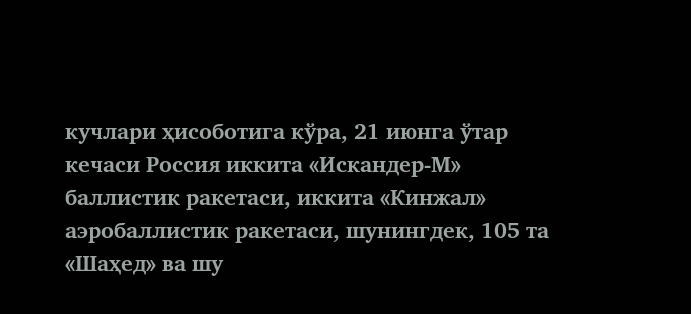кучлари ҳисоботига кўра, 21 июнга ўтар кечаси Россия иккита «Искандер-М» баллистик ракетаси, иккита «Кинжал» аэробаллистик ракетаси, шунингдек, 105 та «Шаҳед» ва шу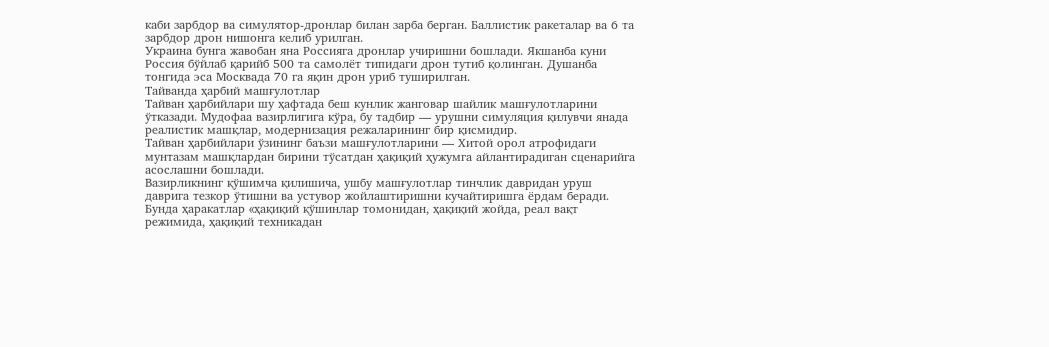каби зарбдор ва симулятор-дронлар билан зарба берган. Баллистик ракеталар ва 6 та зарбдор дрон нишонга келиб урилган.
Украина бунга жавобан яна Россияга дронлар учиришни бошлади. Якшанба куни Россия бўйлаб қарийб 500 та самолёт типидаги дрон тутиб қолинган. Душанба тонгида эса Москвада 70 га яқин дрон уриб туширилган.
Тайванда ҳарбий машғулотлар
Тайван ҳарбийлари шу ҳафтада беш кунлик жанговар шайлик машғулотларини ўтказади. Мудофаа вазирлигига кўра, бу тадбир — урушни симуляция қилувчи янада реалистик машқлар, модернизация режаларининг бир қисмидир.
Тайван ҳарбийлари ўзининг баъзи машғулотларини — Хитой орол атрофидаги мунтазам машқлардан бирини тўсатдан ҳақиқий ҳужумга айлантирадиган сценарийга асослашни бошлади.
Вазирликнинг қўшимча қилишича, ушбу машғулотлар тинчлик давридан уруш даврига тезкор ўтишни ва устувор жойлаштиришни кучайтиришга ёрдам беради. Бунда ҳаракатлар «ҳақиқий қўшинлар томонидан, ҳақиқий жойда, реал вақт режимида, ҳақиқий техникадан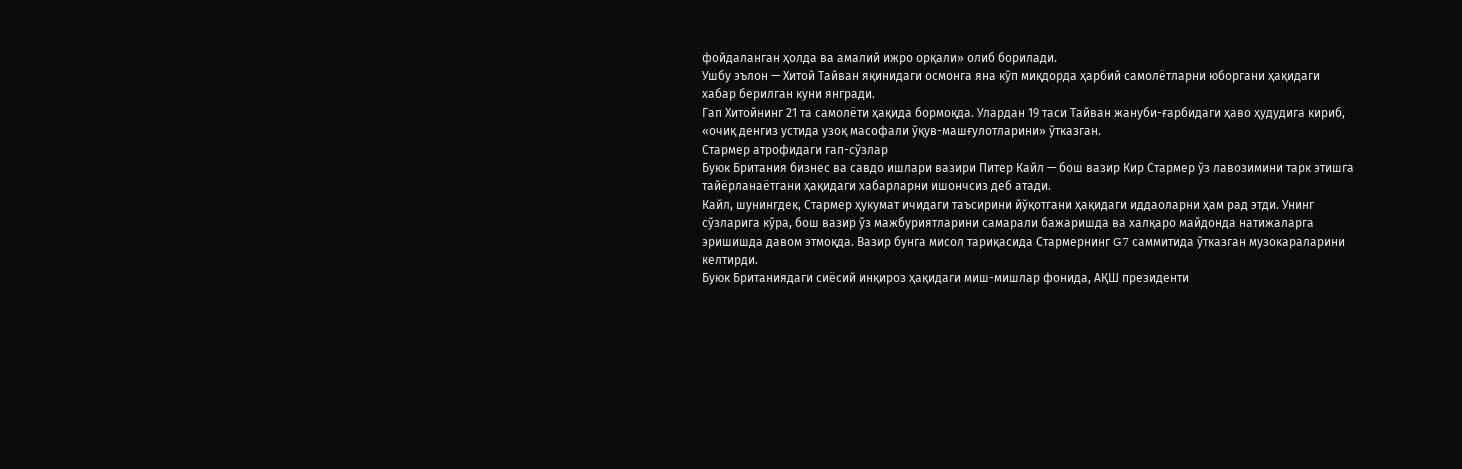фойдаланган ҳолда ва амалий ижро орқали» олиб борилади.
Ушбу эълон — Хитой Тайван яқинидаги осмонга яна кўп миқдорда ҳарбий самолётларни юборгани ҳақидаги хабар берилган куни янгради.
Гап Хитойнинг 21 та самолёти ҳақида бормоқда. Улардан 19 таси Тайван жануби-ғарбидаги ҳаво ҳудудига кириб, «очиқ денгиз устида узоқ масофали ўқув-машғулотларини» ўтказган.
Стармер атрофидаги гап-сўзлар
Буюк Британия бизнес ва савдо ишлари вазири Питер Кайл — бош вазир Кир Стармер ўз лавозимини тарк этишга тайёрланаётгани ҳақидаги хабарларни ишончсиз деб атади.
Кайл, шунингдек, Стармер ҳукумат ичидаги таъсирини йўқотгани ҳақидаги иддаоларни ҳам рад этди. Унинг сўзларига кўра, бош вазир ўз мажбуриятларини самарали бажаришда ва халқаро майдонда натижаларга эришишда давом этмоқда. Вазир бунга мисол тариқасида Стармернинг G7 саммитида ўтказган музокараларини келтирди.
Буюк Британиядаги сиёсий инқироз ҳақидаги миш-мишлар фонида, АҚШ президенти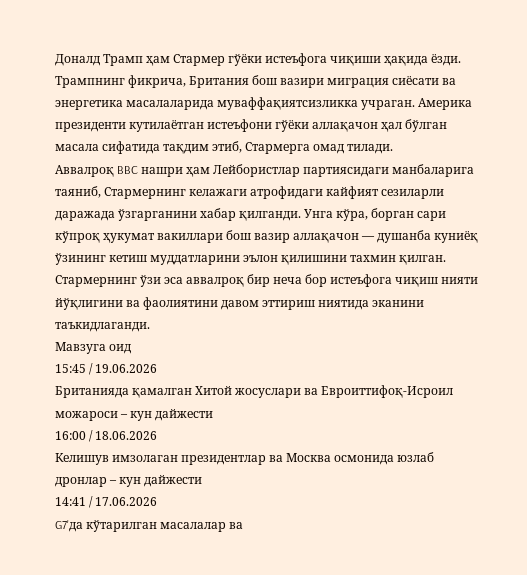Доналд Трамп ҳам Стармер гўёки истеъфога чиқиши ҳақида ёзди. Трампнинг фикрича, Британия бош вазири миграция сиёсати ва энергетика масалаларида муваффақиятсизликка учраган. Америка президенти кутилаётган истеъфони гўёки аллақачон ҳал бўлган масала сифатида тақдим этиб, Стармерга омад тилади.
Аввалроқ BBC нашри ҳам Лейбористлар партиясидаги манбаларига таяниб, Стармернинг келажаги атрофидаги кайфият сезиларли даражада ўзгарганини хабар қилганди. Унга кўра, борган сари кўпроқ ҳукумат вакиллари бош вазир аллақачон — душанба куниёқ ўзининг кетиш муддатларини эълон қилишини тахмин қилган.
Стармернинг ўзи эса аввалроқ бир неча бор истеъфога чиқиш нияти йўқлигини ва фаолиятини давом эттириш ниятида эканини таъкидлаганди.
Мавзуга оид
15:45 / 19.06.2026
Британияда қамалган Хитой жосуслари ва Евроиттифоқ-Исроил можароси – кун дайжести
16:00 / 18.06.2026
Келишув имзолаган президентлар ва Москва осмонида юзлаб дронлар – кун дайжести
14:41 / 17.06.2026
G7'да кўтарилган масалалар ва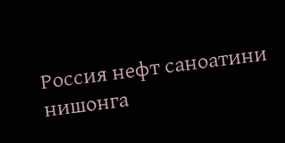Россия нефт саноатини нишонга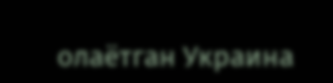олаётган Украина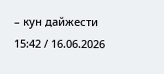– кун дайжести
15:42 / 16.06.2026